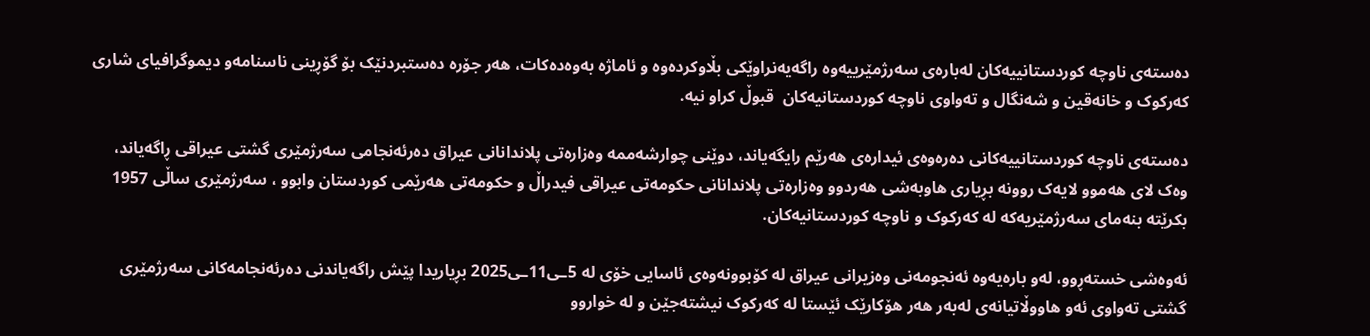دەستەی ناوچە کوردستانییەکان لەبارەی سەرژمێرییەوە راگەیەنراوێکی بڵاوکردەوە و ئاماژە بەوەدەکات، هەر جۆرە دەستبردنێک بۆ گۆڕینی ناسنامەو دیموگرافیای شاری کەرکوک و خانەقین و شەنگال و تەواوی ناوچە کوردستانیەکان  قبوڵ کراو نیە.

دەستەی ناوچە کوردستانییەکانی دەرەوەی ئیدارەی هەرێم رایگەیاند، دوێنی چوارشەممە وەزارەتی پلاندانانی عیراق دەرئەنجامی سەرژمێری گشتی عیراقی ڕاگەیاند، وەک لای هەموو لایەک روونە بڕیاری هاوبەشی هەردوو وەزارەتی پلاندانانی حکومەتی عیراقی فیدراڵ و حکومەتی هەرێمی کوردستان وابوو ، سەرژمێری ساڵی 1957 بکرێتە بنەمای سەرژمێریەکە لە کەرکوک و ناوچە کوردستانیەکان.

ئەوەشی خستەڕوو، لەو بارەیەوە ئەنجومەنی وەزیرانی عیراق لە کۆبوونەوەی ئاسایی خۆی لە 5ـی11ـی2025 بڕیاریدا پێش راگەیاندنی دەرئەنجامەکانی سەرژمێری گشتی تەواوی ئەو هاووڵاتیانەی لەبەر هەر هۆکارێک ئێستا لە کەرکوک نیشتەجێن و لە خواروو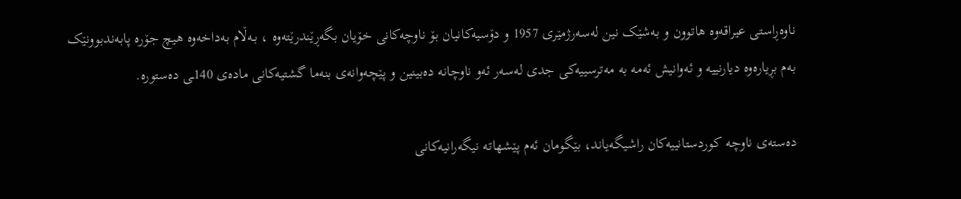ناوەڕاستی عیراقەوە هاتوون و بەشێک نین لەسەرژمێری 1957 و دۆسیەکانیان بۆ ناوچەکانی خۆیان بگەڕێندرێتەوە ، بـەڵام بەداخەوە هیچ جۆرە پابەندبوونێک بەم بڕیارەوە دیارنییە و ئەوانیش ئەمە بە مەترسییەکی جدی لەسەر ئەو ناوچانە دەبینین و پێچەوانەی بنەما گشتیەکانی مادەی 140ـی دەستورە.

دەستەی ناوچە کوردستانییەکان راشیگەیاند، بێگومان ئەم پێشهاتە نیگەرانیەکانی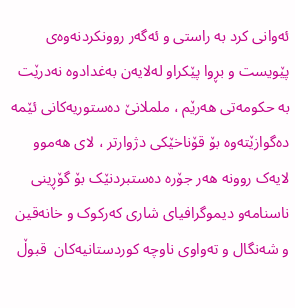ئەوانی کرد بە راستی و ئەگەر روونکردنەوەی پێویست و بڕوا پێکراو لەلایەن بەغدادوە نەدرێت بە حکومەتی هەرێم ، ململانێ دەستوریەکانی ئێمە دەگوازێتەوە بۆ قۆناخێکی دژوارتر ، لای هەموو لایەک روونە هەر جۆرە دەستبردنێک بۆ گۆڕینی ناسنامەو دیموگرافیای شاری کەرکوک و خانەقین و شەنگال و تەواوی ناوچە کوردستانیەکان  قبوڵ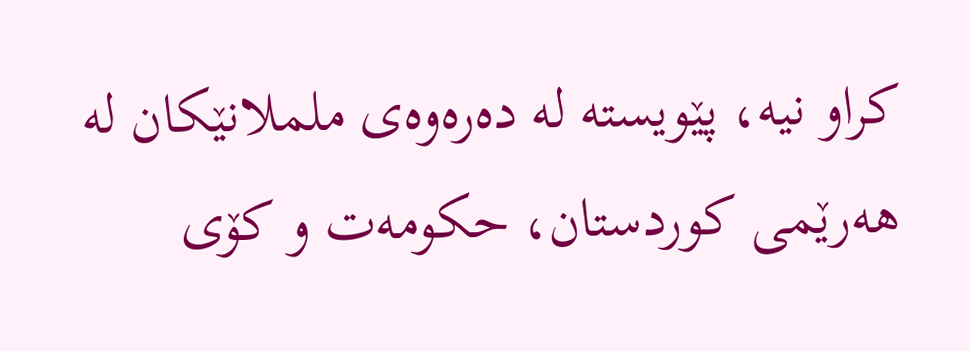کراو نیە، پێویستە لە دەرەوەی ململانێکان لە هەرێمی کوردستان، حکومەت و کۆی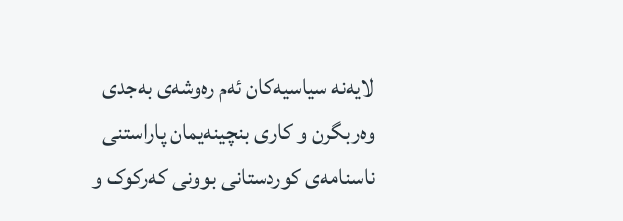لایەنە سیاسیەکان ئەم رەوشەی بەجدی وەربگرن و کاری بنچینەیمان پاراستنی ناسنامەی کوردستانی بوونی کەرکوک و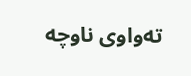تەواوی ناوچە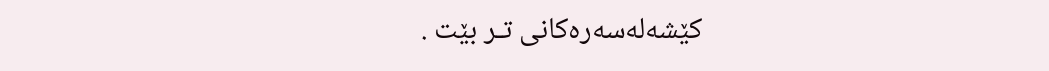کێشەلەسەرەکانی تـر بێت .